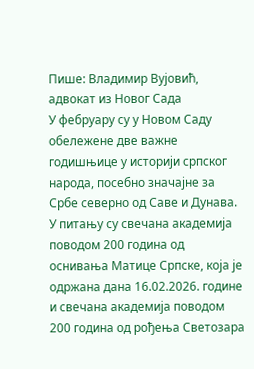Пише: Владимир Вујовић, адвокат из Новог Сада
У фебруару су у Новом Саду обележене две важне годишњице у историји српског народа, посебно значајне за Србе северно од Саве и Дунава. У питању су свечана академија поводом 200 година од оснивања Матице Српске, која је одржана дана 16.02.2026. године и свечана академија поводом 200 година од рођења Светозара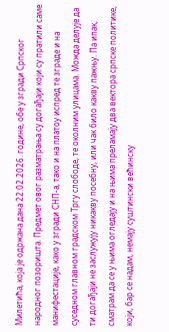Милетића, која је одржана дана 22.02.2026. године, обе у згради Српског народног позоришта. Предмет овог разматрања су догађаји који су пратили саме манифестације, како у згради СНП-а, тако и на платоу испред те зграде и на суседном главном градском Тргу слободе, те околним улицама. Можда делује да ти догађаји не заслужују никакву посебну, или чак било какву пажњу. Па ипак, сматрам да се у њима огледају и на њима преламају два вектора српске политике, који, бар се надам, немају суштински већинску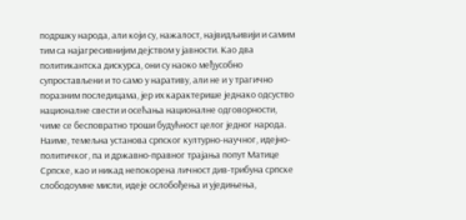подршку народа, али који су, нажалост, највидљивији и самим тим са најагресивнијим дејством у јавности. Као два политикантска дискурса, они су наоко међусобно супростављени и то само у наративу, али не и у трагично поразним последицама, јер их карактерише једнако одсуство националне свести и осећања националне одговорности, чиме се бесповратно троши будућност целог једног народа.
Наиме, темељна установа српског културно-научног, идејно-политичког, па и државно-правног трајања попут Матице Српске, као и никад непокорена личност див-трибуна српске слободоумне мисли, идеје ослобођења и уједињења,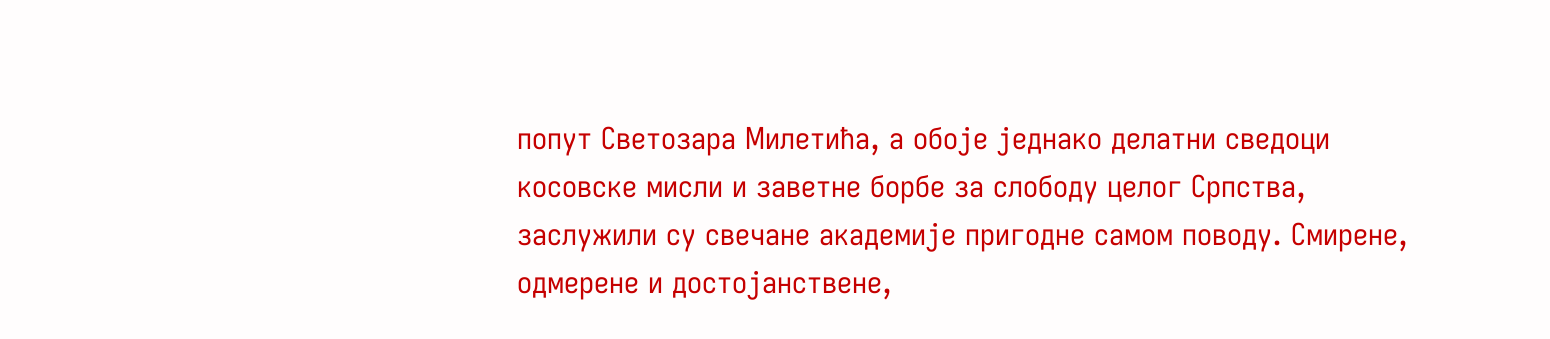попут Светозара Милетића, а обоје једнако делатни сведоци косовске мисли и заветне борбе за слободу целог Српства, заслужили су свечане академије пригодне самом поводу. Смирене, одмерене и достојанствене,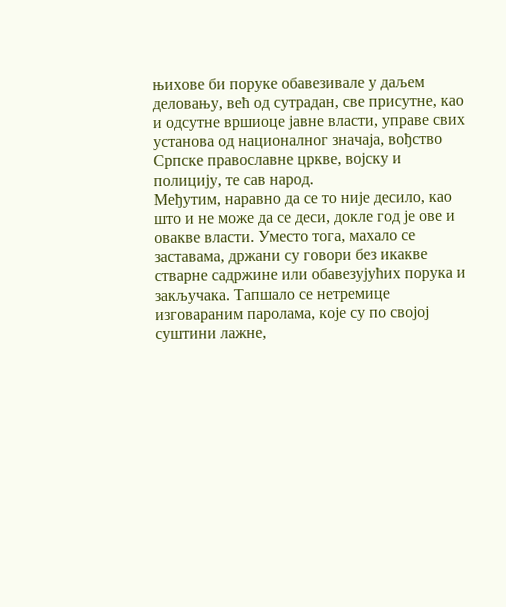њихове би поруке обавезивале у даљем деловању, већ од сутрадан, све присутне, као и одсутне вршиоце јавне власти, управе свих установа од националног значаја, вођство Српске православне цркве, војску и полицију, те сав народ.
Међутим, наравно да се то није десило, као што и не може да се деси, докле год је ове и овакве власти. Уместо тога, махало се заставама, држани су говори без икакве стварне садржине или обавезујућих порука и закључака. Тапшало се нетремице изговараним паролама, које су по својој суштини лажне,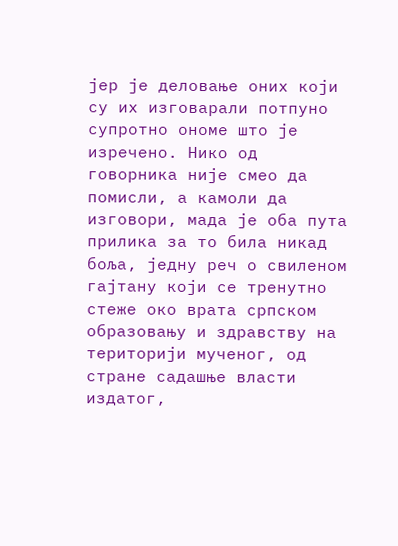јер је деловање оних који су их изговарали потпуно супротно ономе што је изречено. Нико од говорника није смео да помисли, а камоли да изговори, мада је оба пута прилика за то била никад боља, једну реч о свиленом гајтану који се тренутно стеже око врата српском образовању и здравству на територији мученог, од стране садашње власти издатог,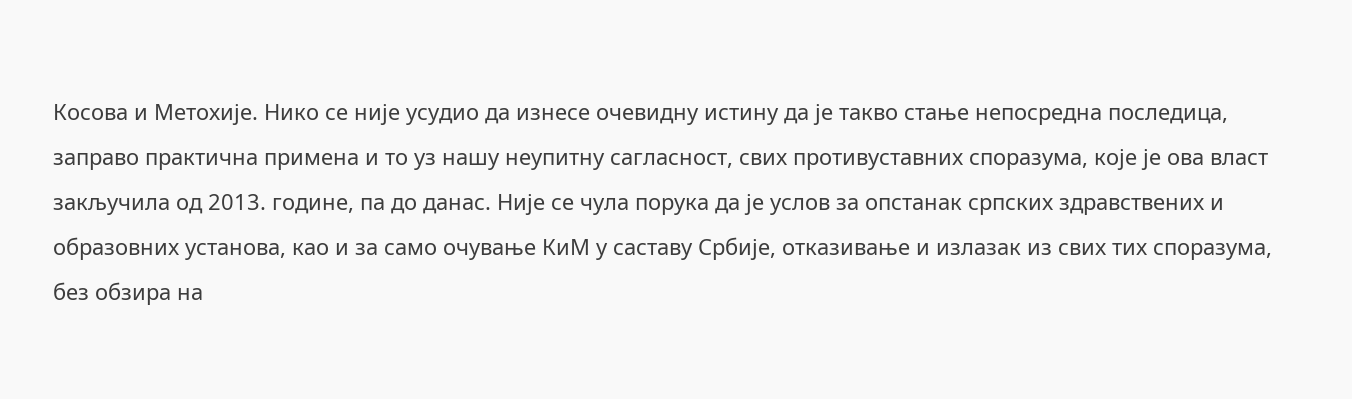Косова и Метохије. Нико се није усудио да изнесе очевидну истину да је такво стање непосредна последица, заправо практична примена и то уз нашу неупитну сагласност, свих противуставних споразума, које је ова власт закључила од 2013. године, па до данас. Није се чула порука да је услов за опстанак српских здравствених и образовних установа, као и за само очување КиМ у саставу Србије, отказивање и излазак из свих тих споразума, без обзира на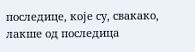последице, које су, свакако, лакше од последица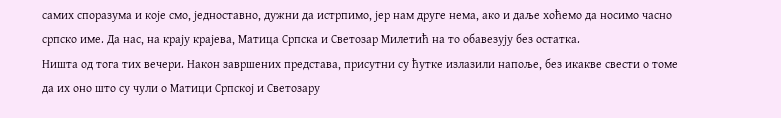самих споразума и које смо, једноставно, дужни да истрпимо, јер нам друге нема, ако и даље хоћемо да носимо часно српско име. Да нас, на крају крајева, Матица Српска и Светозар Милетић на то обавезују без остатка.
Ништа од тога тих вечери. Након завршених представа, присутни су ћутке излазили напоље, без икакве свести о томе да их оно што су чули о Матици Српској и Светозару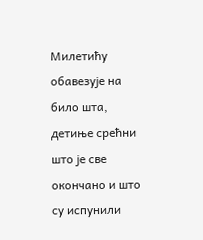Милетићу обавезује на било шта, детиње срећни што је све окончано и што су испунили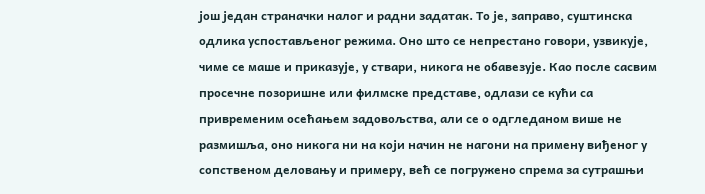још један страначки налог и радни задатак. То је, заправо, суштинска одлика успостављеног режима. Оно што се непрестано говори, узвикује, чиме се маше и приказује, у ствари, никога не обавезује. Као после сасвим просечне позоришне или филмске представе, одлази се кући са привременим осећањем задовољства, али се о одгледаном више не размишља, оно никога ни на који начин не нагони на примену виђеног у сопственом деловању и примеру, већ се погружено спрема за сутрашњи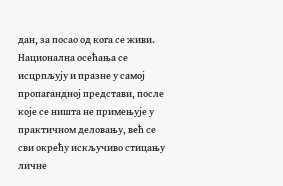дан, за посао од кога се живи. Национална осећања се исцрпљују и празне у самој пропагандној представи, после које се ништа не примењује у практичном деловању, већ се сви окрећу искључиво стицању личне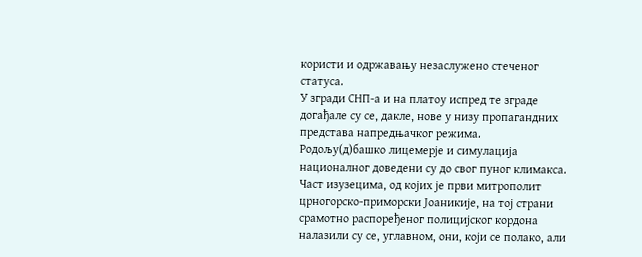користи и одржавању незаслужено стеченог статуса.
У згради СНП-а и на платоу испред те зграде догађале су се, дакле, нове у низу пропагандних представа напредњачког режима. Родољу(д)башко лицемерје и симулација националног доведени су до свог пуног климакса. Част изузецима, од којих је први митрополит црногорско-приморски Јоаникије, на тој страни срамотно распоређеног полицијског кордона налазили су се, углавном, они, који се полако, али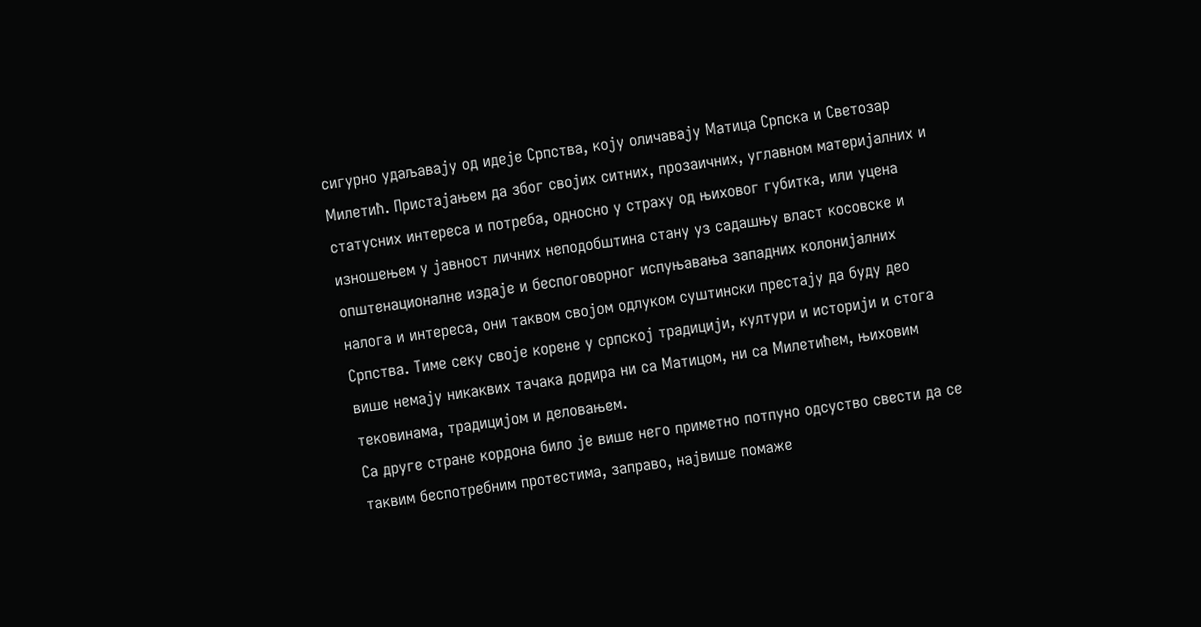сигурно удаљавају од идеје Српства, коју оличавају Матица Српска и Светозар Милетић. Пристајањем да због својих ситних, прозаичних, углавном материјалних и статусних интереса и потреба, односно у страху од њиховог губитка, или уцена изношењем у јавност личних неподобштина стану уз садашњу власт косовске и општенационалне издаје и беспоговорног испуњавања западних колонијалних налога и интереса, они таквом својом одлуком суштински престају да буду део Српства. Тиме секу своје корене у српској традицији, култури и историји и стога више немају никаквих тачака додира ни са Матицом, ни са Милетићем, њиховим тековинама, традицијом и деловањем.
Са друге стране кордона било је више него приметно потпуно одсуство свести да се таквим беспотребним протестима, заправо, највише помаже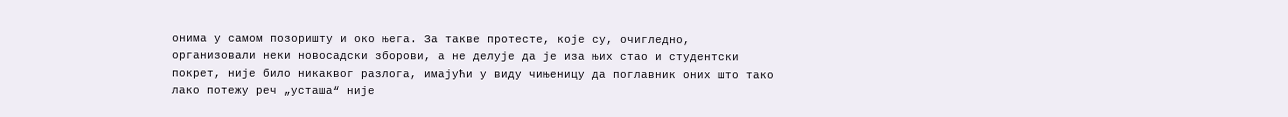онима у самом позоришту и око њега. За такве протесте, које су, очигледно, организовали неки новосадски зборови, а не делује да је иза њих стао и студентски покрет, није било никаквог разлога, имајући у виду чињеницу да поглавник оних што тако лако потежу реч „усташа“ није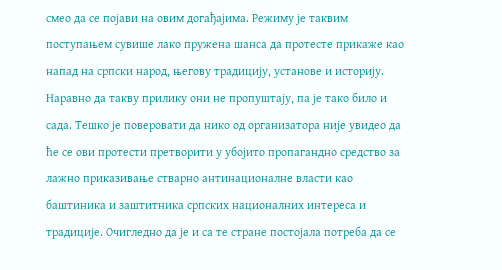смео да се појави на овим догађајима. Режиму је таквим поступањем сувише лако пружена шанса да протесте прикаже као напад на српски народ, његову традицију, установе и историју. Наравно да такву прилику они не пропуштају, па је тако било и сада. Тешко је поверовати да нико од организатора није увидео да ће се ови протести претворити у убојито пропагандно средство за лажно приказивање стварно антинационалне власти као баштиника и заштитника српских националних интереса и традиције. Очигледно да је и са те стране постојала потреба да се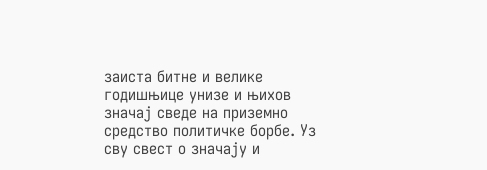заиста битне и велике годишњице унизе и њихов значај сведе на приземно средство политичке борбе. Уз сву свест о значају и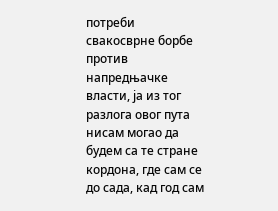потреби свакосврне борбе против напредњачке власти, ја из тог разлога овог пута нисам могао да будем са те стране кордона, где сам се до сада, кад год сам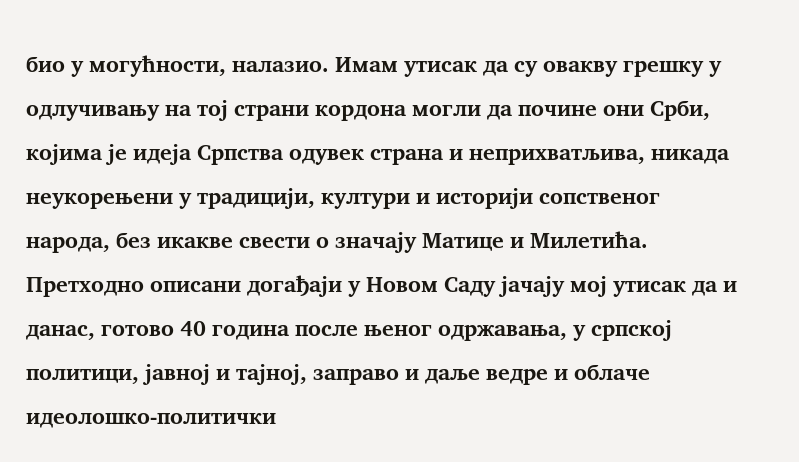био у могућности, налазио. Имам утисак да су овакву грешку у одлучивању на тој страни кордона могли да почине они Срби, којима је идеја Српства одувек страна и неприхватљива, никада неукорењени у традицији, култури и историји сопственог народа, без икакве свести о значају Матице и Милетића.
Претходно описани догађаји у Новом Саду јачају мој утисак да и данас, готово 40 година после њеног одржавања, у српској политици, јавној и тајној, заправо и даље ведре и облаче идеолошко-политички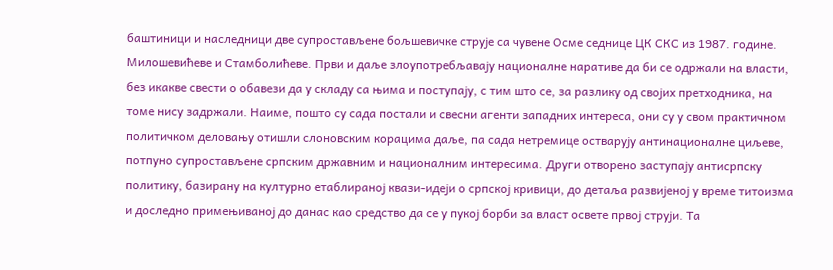баштиници и наследници две супростављене бољшевичке струје са чувене Осме седнице ЦК СКС из 1987. године. Милошевићеве и Стамболићеве. Први и даље злоупотребљавају националне наративе да би се одржали на власти, без икакве свести о обавези да у складу са њима и поступају, с тим што се, за разлику од својих претходника, на томе нису задржали. Наиме, пошто су сада постали и свесни агенти западних интереса, они су у свом практичном политичком деловању отишли слоновским корацима даље, па сада нетремице остварују антинационалне циљеве, потпуно супростављене српским државним и националним интересима. Други отворено заступају антисрпску политику, базирану на културно етаблираној квази-идеји о српској кривици, до детаља развијеној у време титоизма и доследно примењиваној до данас као средство да се у пукој борби за власт освете првој струји. Та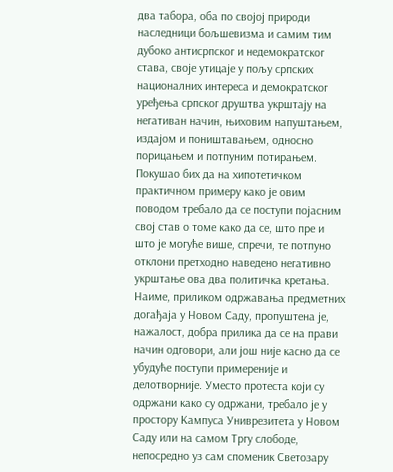два табора, оба по својој природи наследници бољшевизма и самим тим дубоко антисрпског и недемократског става, своје утицаје у пољу српских националних интереса и демократског уређења српског друштва укрштају на негативан начин, њиховим напуштањем, издајом и поништавањем, односно порицањем и потпуним потирањем.
Покушао бих да на хипотетичком практичном примеру како је овим поводом требало да се поступи појасним свој став о томе како да се, што пре и што је могуће више, спречи, те потпуно отклони претходно наведено негативно укрштање ова два политичка кретања. Наиме, приликом одржавања предметних догађаја у Новом Саду, пропуштена је, нажалост, добра прилика да се на прави начин одговори, али још није касно да се убудуће поступи примереније и делотворније. Уместо протеста који су одржани како су одржани, требало је у простору Кампуса Униврезитета у Новом Саду или на самом Тргу слободе, непосредно уз сам споменик Светозару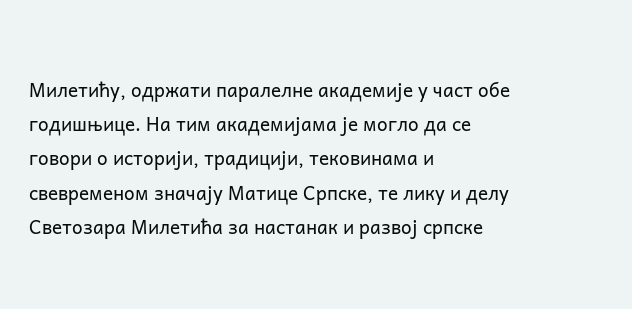Милетићу, одржати паралелне академије у част обе годишњице. На тим академијама је могло да се говори о историји, традицији, тековинама и свевременом значају Матице Српске, те лику и делу Светозара Милетића за настанак и развој српске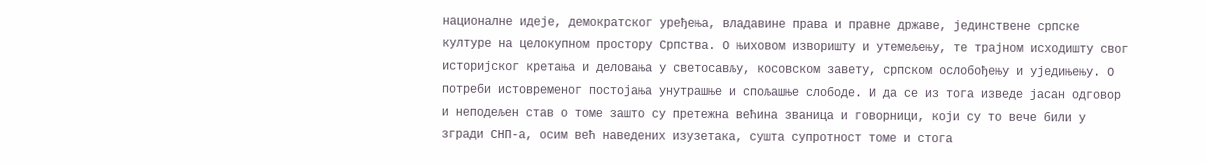националне идеје, демократског уређења, владавине права и правне државе, јединствене српске културе на целокупном простору Српства. О њиховом изворишту и утемељењу, те трајном исходишту свог историјског кретања и деловања у светосављу, косовском завету, српском ослобођењу и уједињењу. О потреби истовременог постојања унутрашње и спољашње слободе. И да се из тога изведе јасан одговор и неподељен став о томе зашто су претежна већина званица и говорници, који су то вече били у згради СНП-а, осим већ наведених изузетака, сушта супротност томе и стога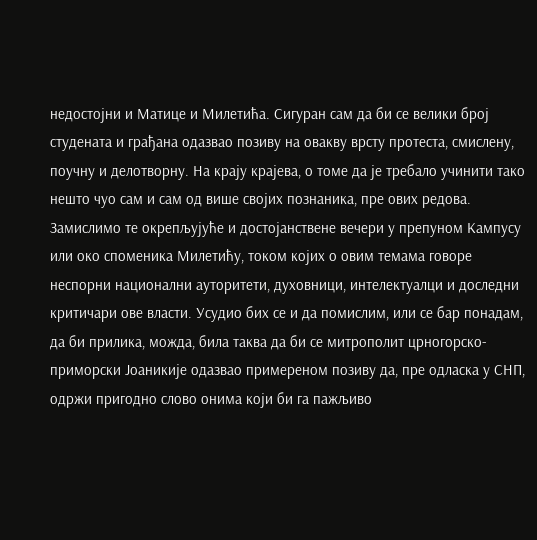недостојни и Матице и Милетића. Сигуран сам да би се велики број студената и грађана одазвао позиву на овакву врсту протеста, смислену, поучну и делотворну. На крају крајева, о томе да је требало учинити тако нешто чуо сам и сам од више својих познаника, пре ових редова. Замислимо те окрепљујуће и достојанствене вечери у препуном Кампусу или око споменика Милетићу, током којих о овим темама говоре неспорни национални ауторитети, духовници, интелектуалци и доследни критичари ове власти. Усудио бих се и да помислим, или се бар понадам, да би прилика, можда, била таква да би се митрополит црногорско-приморски Јоаникије одазвао примереном позиву да, пре одласка у СНП, одржи пригодно слово онима који би га пажљиво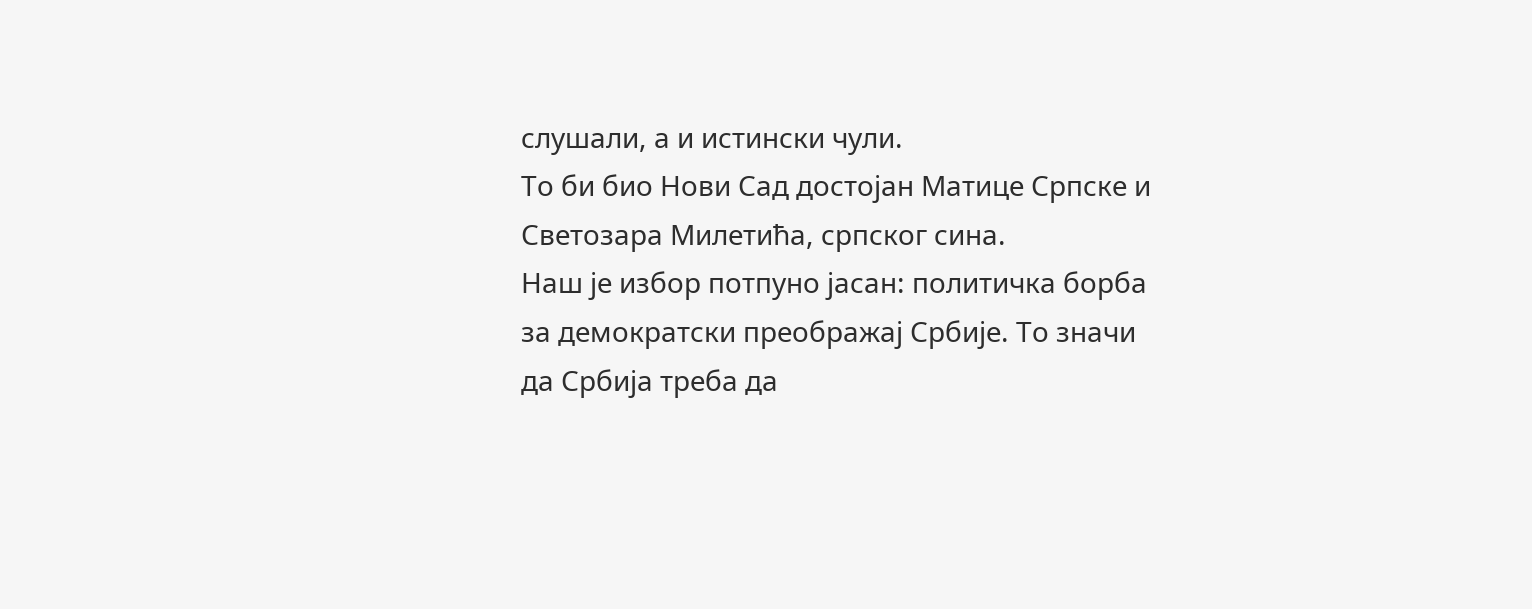слушали, а и истински чули.
То би био Нови Сад достојан Матице Српске и Светозара Милетића, српског сина.
Наш је избор потпуно јасан: политичка борба за демократски преображај Србије. То значи да Србија треба да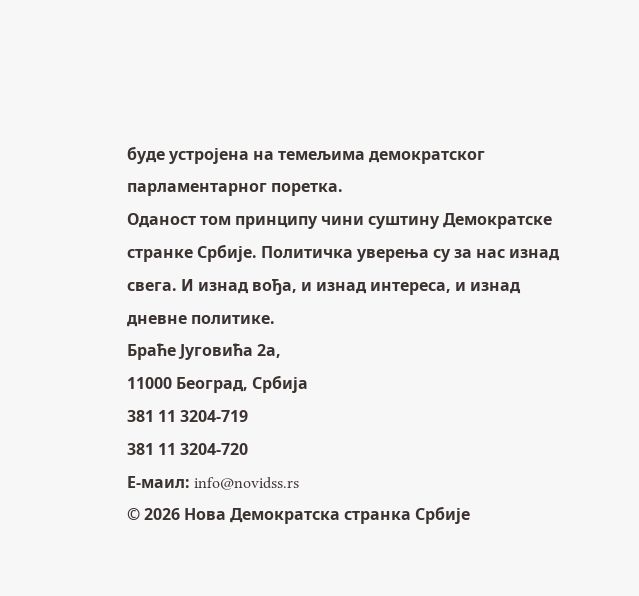буде устројена на темељима демократског парламентарног поретка.
Оданост том принципу чини суштину Демократске странке Србије. Политичка уверења су за нас изнад свега. И изнад вођа, и изнад интереса, и изнад дневне политике.
Браће Југовића 2а,
11000 Београд, Србија
381 11 3204-719
381 11 3204-720
Е-маил: info@novidss.rs
© 2026 Нова Демократска странка Србије